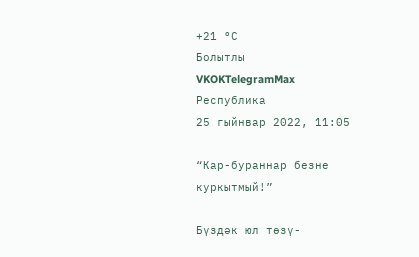+21 °С
Болытлы
VKOKTelegramMax
Республика
25 гыйнвар 2022, 11:05

“Кар-бураннар безне куркытмый!”

Бүздәк юл төзү-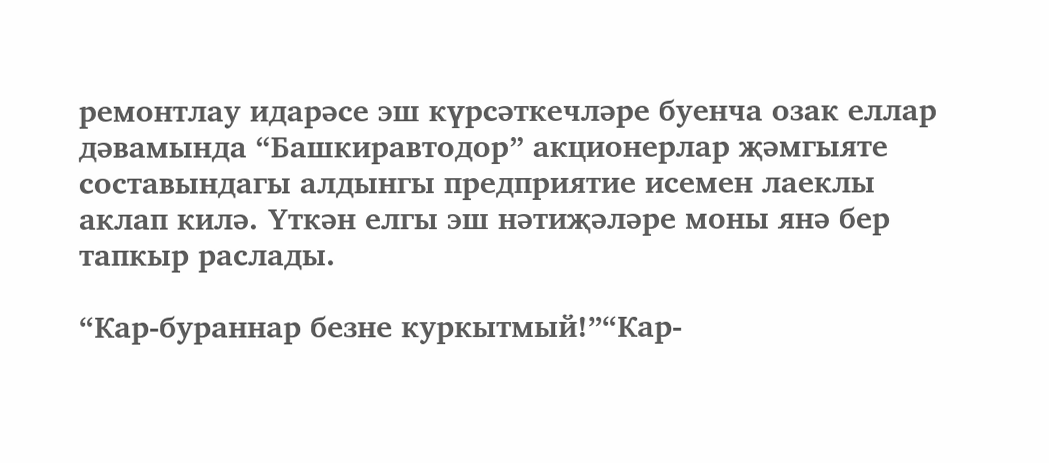ремонтлау идарәсе эш күрсәткечләре буенча озак еллар дәвамында “Башкиравтодор” акционерлар җәмгыяте составындагы алдынгы предприятие исемен лаеклы аклап килә. Үткән елгы эш нәтиҗәләре моны янә бер тапкыр раслады.

“Кар-бураннар безне куркытмый!”“Кар-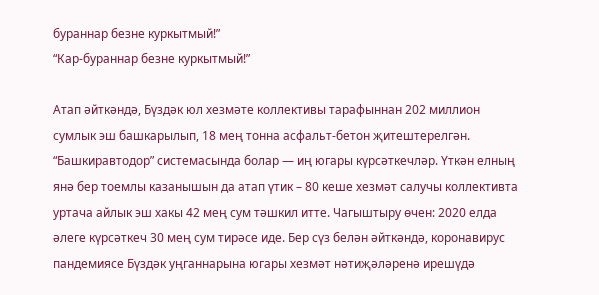бураннар безне куркытмый!”
“Кар-бураннар безне куркытмый!”

Атап әйткәндә, Бүздәк юл хезмәте коллективы тарафыннан 202 миллион сумлык эш башкарылып, 18 мең тонна асфальт-бетон җитештерелгән. “Башкиравтодор” системасында болар — иң югары күрсәткечләр. Үткән елның янә бер тоемлы казанышын да атап үтик – 80 кеше хезмәт салучы коллективта уртача айлык эш хакы 42 мең сум тәшкил итте. Чагыштыру өчен: 2020 елда әлеге күрсәткеч 30 мең сум тирәсе иде. Бер сүз белән әйткәндә, коронавирус пандемиясе Бүздәк уңганнарына югары хезмәт нәтиҗәләренә ирешүдә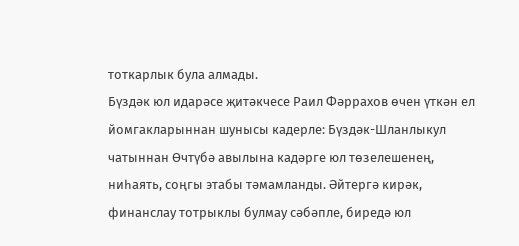тоткарлык була алмады.
Бүздәк юл идарәсе җитәкчесе Раил Фәррахов өчен үткән ел йомгакларыннан шунысы кадерле: Бүздәк-Шланлыкул чатыннан Өчтүбә авылына кадәрге юл төзелешенең, ниһаять, соңгы этабы тәмамланды. Әйтергә кирәк, финанслау тотрыклы булмау сәбәпле, биредә юл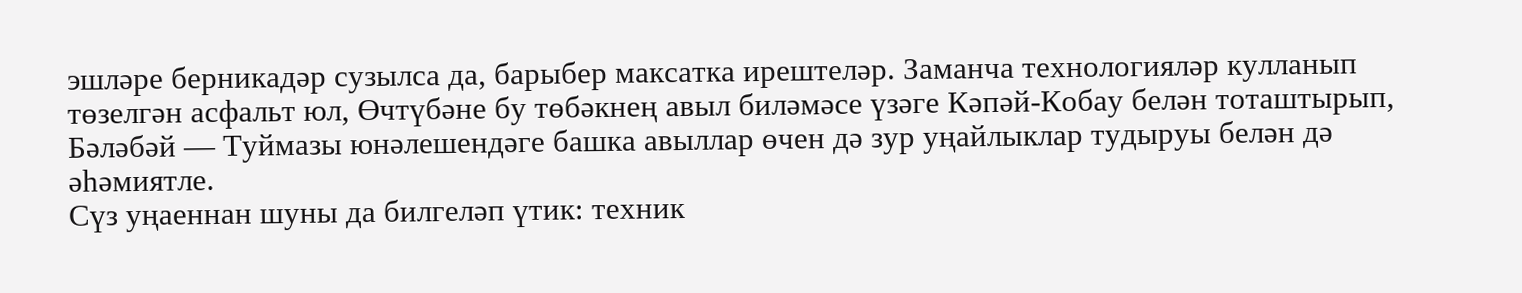эшләре берникадәр сузылса да, барыбер максатка ирештеләр. Заманча технологияләр кулланып төзелгән асфальт юл, Өчтүбәне бу төбәкнең авыл биләмәсе үзәге Кәпәй-Кобау белән тоташтырып, Бәләбәй — Туймазы юнәлешендәге башка авыллар өчен дә зур уңайлыклар тудыруы белән дә әһәмиятле.
Сүз уңаеннан шуны да билгеләп үтик: техник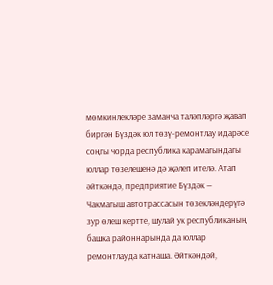мөмкинлекләре заманча таләпләргә җавап биргән Бүздәк юл төзү-ремонтлау идарәсе соңгы чорда республика карамагындагы юллар төзелешенә дә җәлеп ителә. Атап әйткәндә, предприятие Бүздәк — Чакмагыш автотрассасын төзекләндерүгә зур өлеш кертте, шулай ук республиканың башка районнарында да юллар ремонтлауда катнаша. Әйткәндәй,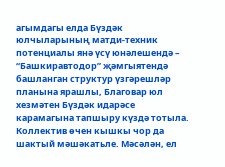агымдагы елда Бүздәк юлчыларының матди-техник потенциалы янә үсү юнәлешендә – “Башкиравтодор” җәмгыятендә башланган структур үзгәрешләр планына ярашлы, Благовар юл хезмәтен Бүздәк идарәсе карамагына тапшыру күздә тотыла.
Коллектив өчен кышкы чор да шактый мәшәкатьле. Мәсәлән, ел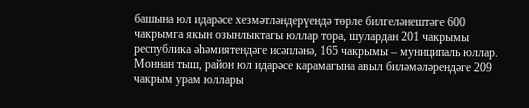башына юл идарәсе хезмәтләндерүендә төрле билгеләнештәге 600 чакрымга якын озынлыктагы юллар тора, шулардан 201 чакрымы республика әһәмиятендәге исәпләнә, 165 чакрымы – муниципаль юллар. Моннан тыш, район юл идарәсе карамагына авыл биләмәләрендәге 209 чакрым урам юллары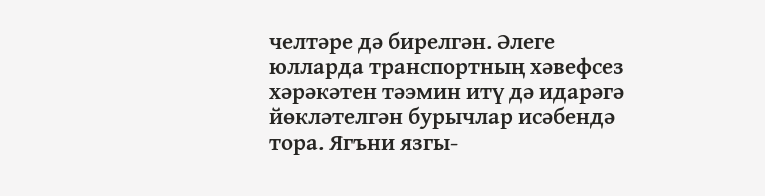челтәре дә бирелгән. Әлеге юлларда транспортның хәвефсез хәрәкәтен тәэмин итү дә идарәгә йөкләтелгән бурычлар исәбендә тора. Ягъни язгы-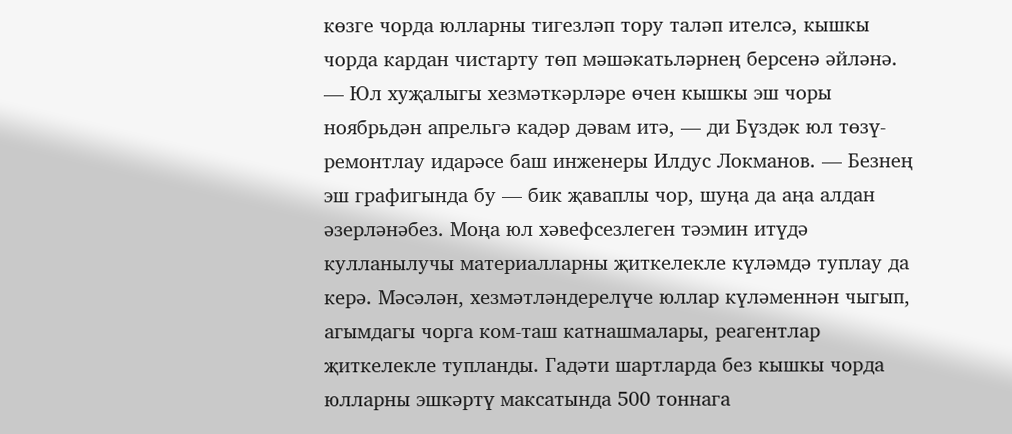көзге чорда юлларны тигезләп тору таләп ителсә, кышкы чорда кардан чистарту төп мәшәкатьләрнең берсенә әйләнә.
— Юл хуҗалыгы хезмәткәрләре өчен кышкы эш чоры ноябрьдән апрельгә кадәр дәвам итә, — ди Бүздәк юл төзү-ремонтлау идарәсе баш инженеры Илдус Локманов. — Безнең эш графигында бу — бик җаваплы чор, шуңа да аңа алдан әзерләнәбез. Моңа юл хәвефсезлеген тәэмин итүдә кулланылучы материалларны җиткелекле күләмдә туплау да керә. Мәсәлән, хезмәтләндерелүче юллар күләменнән чыгып, агымдагы чорга ком-таш катнашмалары, реагентлар җиткелекле тупланды. Гадәти шартларда без кышкы чорда юлларны эшкәртү максатында 500 тоннага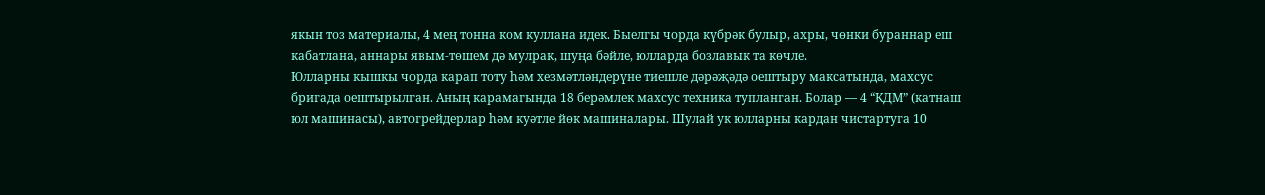якын тоз материалы, 4 мең тонна ком куллана идек. Быелгы чорда күбрәк булыр, ахры, чөнки бураннар еш кабатлана, аннары явым-төшем дә мулрак, шуңа бәйле, юлларда бозлавык та көчле.
Юлларны кышкы чорда карап тоту һәм хезмәтләндерүне тиешле дәрәҗәдә оештыру максатында, махсус бригада оештырылган. Аның карамагында 18 берәмлек махсус техника тупланган. Болар — 4 “КДМ” (катнаш юл машинасы), автогрейдерлар һәм куәтле йөк машиналары. Шулай ук юлларны кардан чистартуга 10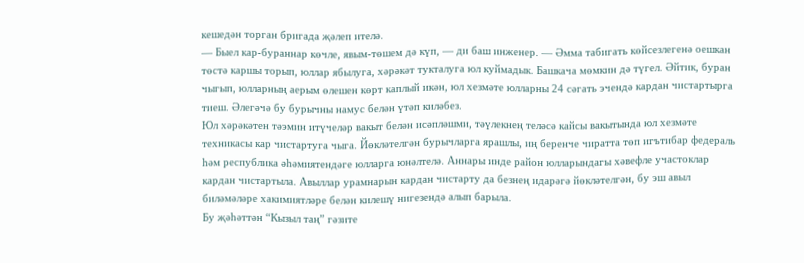кешедән торган бригада җәлеп ителә.
— Быел кар-бураннар көчле, явым-төшем дә күп, — ди баш инженер. — Әмма табигать көйсезлегенә оешкан төстә каршы торып, юллар ябылуга, хәрәкәт тукталуга юл куймадык. Башкача мөмкин дә түгел. Әйтик, буран чыгып, юлларның аерым өлешен көрт каплый икән, юл хезмәте юлларны 24 сәгать эчендә кардан чистартырга тиеш. Әлегәчә бу бурычны намус белән үтәп киләбез.
Юл хәрәкәтен тәэмин итүчеләр вакыт белән исәпләшми, тәүлекнең теләсә кайсы вакытында юл хезмәте техникасы кар чистартуга чыга. Йөкләтелгән бурычларга ярашлы, иң беренче чиратта төп игътибар федераль һәм республика әһәмиятендәге юлларга юнәлтелә. Аннары инде район юлларындагы хәвефле участоклар кардан чистартыла. Авыллар урамнарын кардан чистарту да безнең идарәгә йөкләтелгән, бу эш авыл биләмәләре хакимиятләре белән килешү нигезендә алып барыла.
Бу җәһәттән “Кызыл таң” гәзите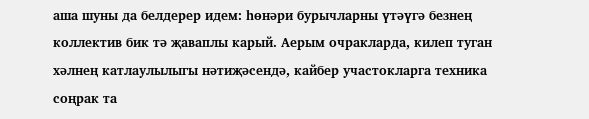аша шуны да белдерер идем: һөнәри бурычларны үтәүгә безнең коллектив бик тә җаваплы карый. Аерым очракларда, килеп туган хәлнең катлаулылыгы нәтиҗәсендә, кайбер участокларга техника соңрак та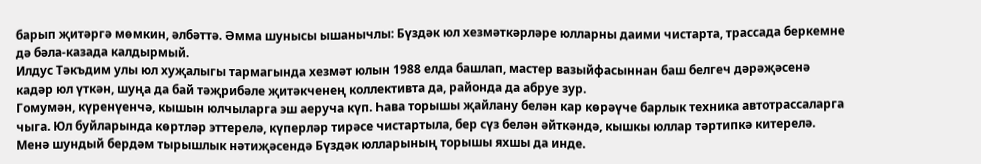барып җитәргә мөмкин, әлбәттә. Әмма шунысы ышанычлы: Бүздәк юл хезмәткәрләре юлларны даими чистарта, трассада беркемне дә бәла-казада калдырмый.
Илдус Тәкъдим улы юл хуҗалыгы тармагында хезмәт юлын 1988 елда башлап, мастер вазыйфасыннан баш белгеч дәрәҗәсенә кадәр юл үткән, шуңа да бай тәҗрибәле җитәкченең коллективта да, районда да абруе зур.
Гомумән, күренүенчә, кышын юлчыларга эш аеруча күп. Һава торышы җайлану белән кар көрәүче барлык техника автотрассаларга чыга. Юл буйларында көртләр эттерелә, күперләр тирәсе чистартыла, бер сүз белән әйткәндә, кышкы юллар тәртипкә китерелә. Менә шундый бердәм тырышлык нәтиҗәсендә Бүздәк юлларының торышы яхшы да инде.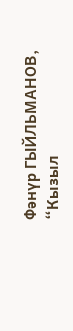Фәнүр ГЫЙЛЬМАНОВ,
“Кызыл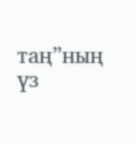таң”ның үз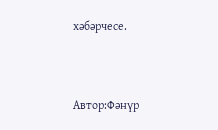хәбәрчесе.



Автор:Фәнүр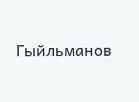Гыйльманов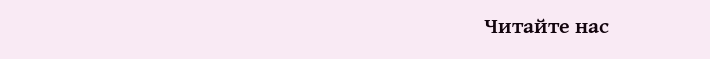Читайте нас